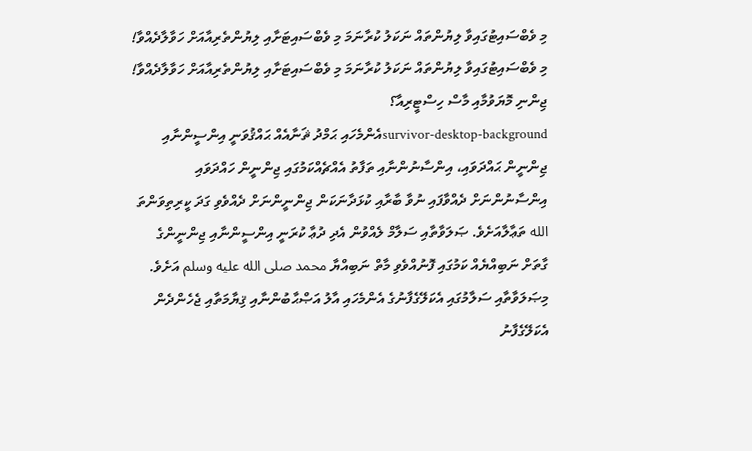މި ވެބްސައިޓުގައިވާ ލިޔުންތައް ނަކަލު ކުރާނަމަ މި ވެބްސައިޓަށާއި ލިޔުންތެރިއާއަށް ހަވާލާދެއްވާ!
މި ވެބްސައިޓުގައިވާ ލިޔުންތައް ނަކަލު ކުރާނަމަ މި ވެބްސައިޓަށާއި ލިޔުންތެރިއާއަށް ހަވާލާދެއްވާ!
ޖިންނި މޮޔަވުމާއި މާސް ހިސްޓީރިއާ؟
survivor-desktop-backgroundއެންމެހައި ޙަމްދު ޘަނާއެއް ޙައްޤުވަނީ އިންސީންނާއި ޖިންނީން ޙައްދަވައި، އިންސާނުންނާއި ތަފާތު އެއްޗެއްކަމުގައި ޖިންނީން ހައްދަވައި އިންސާނުންނަށް ދެއްވާފައި ނުވާ ބާރާއި ކުޅަދާނަކަން ޖިންނީންނަށް ދެއްވެވި ގަދަ ކީރިތިވަންތަ الله ތަޢާލާއަށެވެ. ޞަލަވާތާއި ސަލާމް ލެއްވުން އެދި ދުޢާ ކުރަނީ އިންސީންނާއި ޖިންނީންގެ ގާތަށް ނަބިއްޔެއް ކަމުގައި ފޮނުއްވެވި މާތް ނަބިއްޔާ محمد صلى الله عليه وسلم އަށެވެ. މިޞަލަވާތާއި ސަލާމުގައި އެކަލޭގެފާނުގެ އެންމެހައި އާލު އަޞްޙާބުންނާއި ޤިޔާމަތާއި ޖެހެންދެން އެކަލޭގެފާނު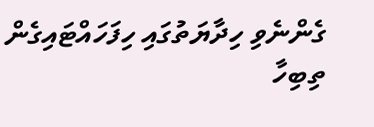ގެންނެވި ހިދާޔަތުގައި ހިފަހައްޓައިގެން ތިބިހާ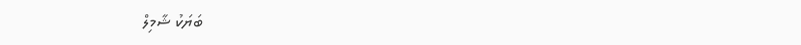ބަޔަކު ޝާމިލް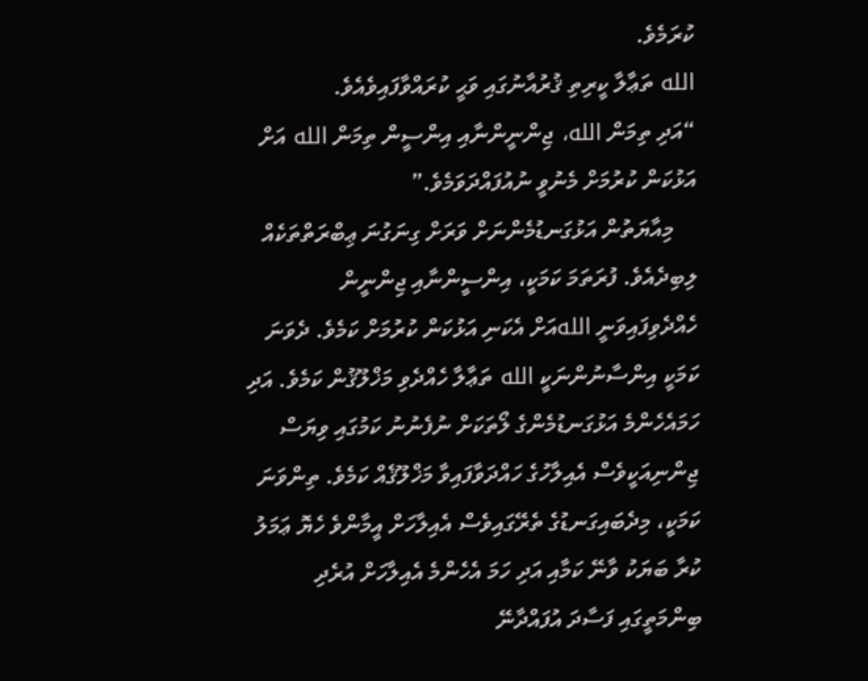ކުރަމެވެ.
الله ތަޢާލާ ކީރިތި ޤުރުއާނުގައި ވަޙީ ކުރައްވާފައިވެއެވެ.
“އަދި ތިމަން الله، ޖިންނީންނާއި އިންސީން ތިމަން الله އަށް އަޅުކަން ކުރުމަށް މެނުވީ ނުއުފައްދަވަމެވެ.”
    މިއާޔަތުން އަޅުގަނޑުމެންނަށް ވަރަށް ގިނަގުނަ ޢިބްރަތްތަކެއް ލިބިދެއެވެ. ފުރަތަމަ ކަމަކީ، އިންސީންނާއި ޖިންނީން ހެއްދެވިފައިވަނީ اللهއަށް އެކަނި އަޅުކަން ކުރުމަށް ކަމެވެ. ދެވަނަ ކަމަކީ އިންސާނުންނަކީ الله ތަޢާލާ ހެއްދެވި މަޚްލޫޤުން ކަމެވެ. އަދި ހަމައެހެންމެ އަޅުގަނޑުމެންގެ ލޯތަކަށް ނުފެނުނު ކަމުގައި ވިޔަސް ޖިންނިއަކީވެސް އެއިލާހުގެ ހައްދަވާފައިވާ މަޚްލޫޤެއް ކަމެވެ. ތިންވަނަ ކަމަކީ، މިދެބައިގަނޑުގެ ތެރޭގައިވެސް އެއިލާހަށް އީމާންވެ ހެޔޮ ޢަމަލު ކުރާ ބަޔަކު ވާނޭ ކަމާއި އަދި ހަމަ އެހެންމެ އެއިލާހަށް އުރެދި ބިންމަތީގައި ފަސާދަ އުފައްދާނޭ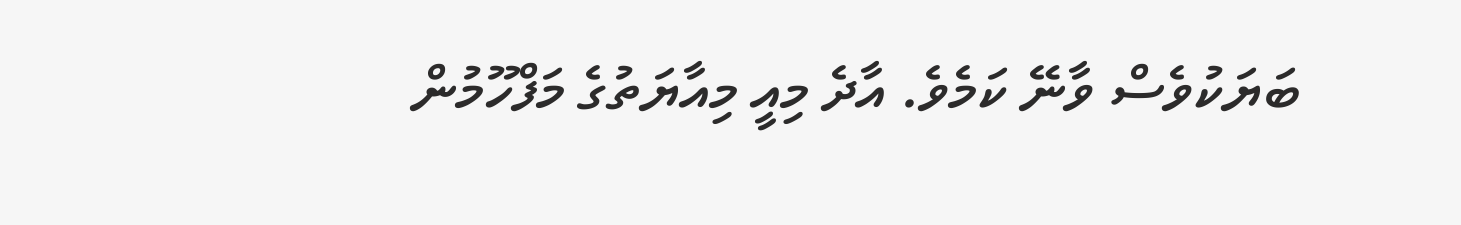ބަޔަކުވެސް ވާނޭ ކަމެވެ. އާދެ މިއީ މިއާޔަތުގެ މަފްހޫމުން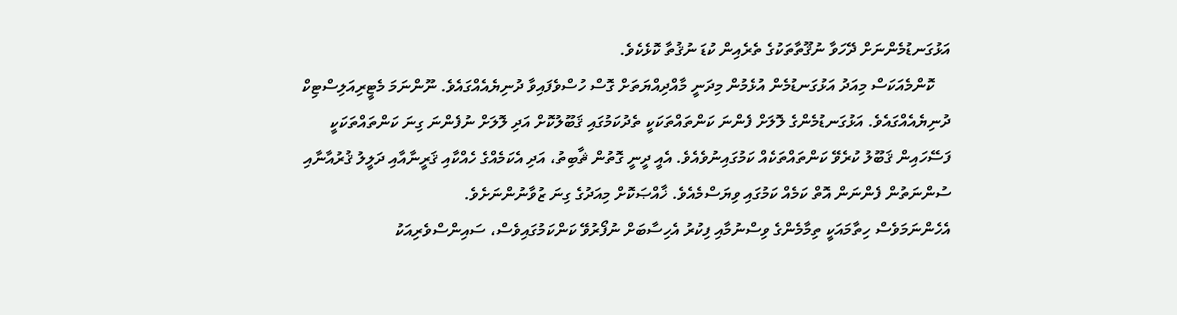އަޅުގަނޑުމެންނަށް ދޭހަވާ ނުޤޫތާތަކުގެ ތެރެއިން ކުޑަ ނުޤުތާ ކޮޅެކެވެ.
    ކޮންމެއަކަސް މިއަދު އަޅުގަނޑުމެން އުޅެމުން މިދަނީ މާއްދިއްޔަތަށް ގޮސް ހުސްވެފައިވާ ދުނިޔެއެއްގައެވެ. ނޫންނަމަ މެޓީރިއަލިސްޓިކް ދުނިޔެއެއްގައެވެ. އަޅުގަނޑުމެންގެ ލޮލަށް ފެންނަ ކަންތައްތަކަކީ ތެދުކަމުގައި ޤަބޫލުކޮށް އަދި ލޮލަށް ނުފެންނަ ގިނަ ކަންތައްތަކަކީ ފަސޭހައިން ޤަބޫލު ކުރެވޭ ކަންތައްތަކެއް ކަމުގައިނުވެއެވެ. އެއީ ދީނީ ގޮތުން ޘާބިތު، އަދި އެކަމެއްގެ ހެއްކާއި ޤަރީނާއާއި ދަލީލު ޤުރުއާނާއި ސުންނަތުން ފެންނަން އޮތް ކަމެއް ކަމުގައި ވިޔަސްމެއެވެ. ޚާއްޞަކޮށް މިއަދުގެ ގިނަ ޒުވާނުންނަށެވެ.
އެހެންނަމަވެސް ހިތާމައަކީ ތިމާމެންގެ ވިސްނުމާއި ފިކުރު އެހިސާބަށް ނުފޯރުވޭ ކަންކަމުގައިވެސް، ސައިންސްވެރިއަކު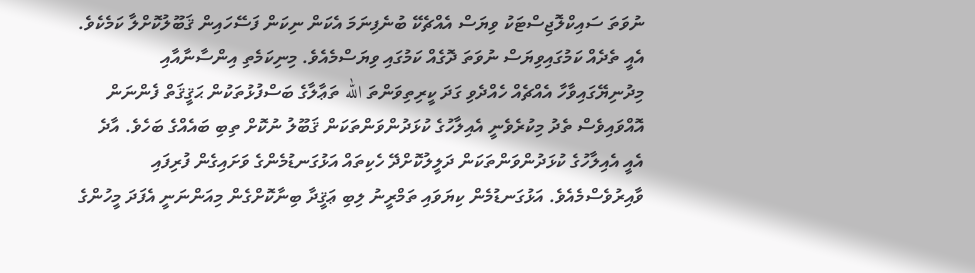ނުވަތަ ސައިކްލޮޖިސްޓަކު ވިޔަސް އެއްޗެކޭ ބުނެފިނަމަ އެކަން ނިކަން ފަސޭހައިން ޤަބޫލުކޮށްލާ ކަމެކެވެ. އެއީ ތެދެއް ކަމުގައިވިޔަސް ނުވަތަ ދޮގެއް ކަމުގައި ވިޔަސްމެއެވެ. މިނިކަމެތި އިންސާނާއާއި މިދުނިޔޭގައިވާހާ އެއްޗެއް ހެއްދެވި ގަދަ ކީރިތިވަންތަ الله ތަޢާލާގެ ބަސްފުޅުތަކުން ޙަޤީޤަތް ފެންނަން އޮއްވައިވެސް ތެދު މިކުރެވެނީ އެއިލާހުގެ ކުޅަދުންވަންތަކަން ޤަބޫލު ނުކޮށް ތިބި ބައެއްގެ ބަހެވެ. އާދެ އެއީ އެއިލާހުގެ ކުޅަދުންވަންތަކަން ދަލީލުކޮށްދޭ ހެކިތައް އަޅުގަނޑުމެންގެ ވަށައިގެން ފުރިފައި ވާއިރުވެސްމެއެވެ. އަޅުގަނޑުމެން ކިޔަވައި ތަމްރީނު ލިބި ޢަޤީދާ ބިނާކޮށްގެން މިއަންނަނީ އެފަދަ މީހުންގެ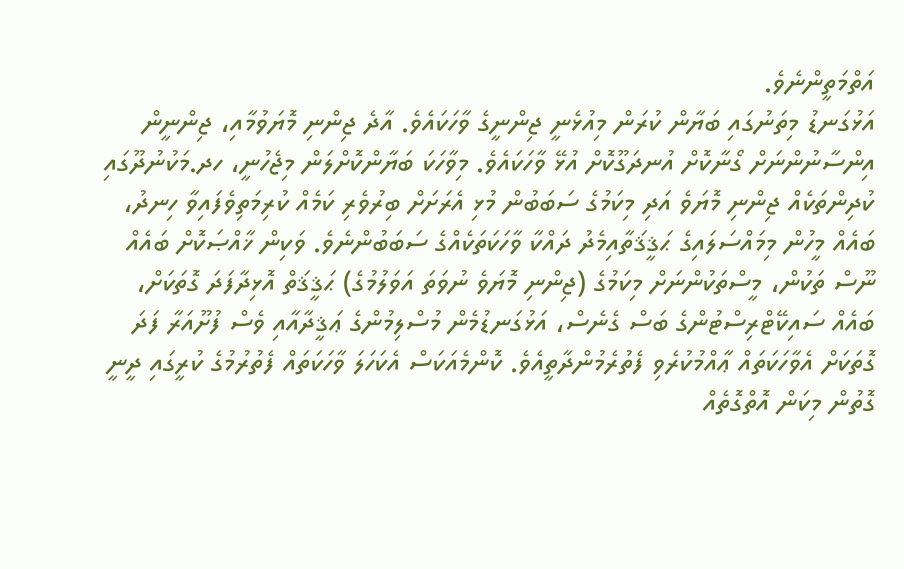އަތްމަތީންނެވެ.
އަޅުގަނޑު މިތަނުގައި ބަޔާން ކުރަން މިއުޅެނީ ޖިންނީގެ ވާހަކައެވެ. އާދެ ޖިންނި މޮޔަވުމާއި، ޖިންނީން އިންސާނުންނަށް ގޯނާކޮށް އުނދަގޫކޮށް އުޅޭ ވާހަކައެވެ. މިވާހަކަ ބަޔާންކޮށްލަން މިޖެހުނީ، ހދ.މަކުނުދޫގައި ކުދިންތަކެއް ޖިންނި މޮޔަވެ އަދި މިކަމުގެ ސަބަބުން މުޅި އެރަށަށް ބިރުވެރި ކަމެއް ކުރިމަތިވެފައިވާ ހިނދު، ބައެއް މީހުން މިމައްސަލައިގެ ޙަޤީޤަތާއިމެދު ދައްކާ ވާހަކަތަކެއްގެ ސަބަބުންނެވެ. ވަކިން ޚާއްޞަކޮށް ބައެއް ނޫސް ތަކުން، މީސްތަކުންނަށް މިކަމުގެ (ޖިންނި މޮޔަވެ ނުވަތަ އަވަލުމުގެ) ޙަޤީޤަތް އޮޅިދާފަދަ ގޮތަކަށް، ބައެއް ސައިކޭޓްރިސްޓުންގެ ބަސް ގެނެސް، އަޅުގަނޑުމެން މުސްލިމުންގެ ޢަޤީދާއާއި ވެސް ފުށޫއަރާ ފަދަ ގޮތަކަށް އެވާހަކަތައް ޢާއްމުކުރެވި ފެތުރެމުންދާތީއެވެ. ކޮންމެއަކަސް އެކަހަލަ ވާހަކަތައް ފެތުރުމުގެ ކުރީގައި ދީނީ ގޮތުން މިކަން އޮތްގޮތެއް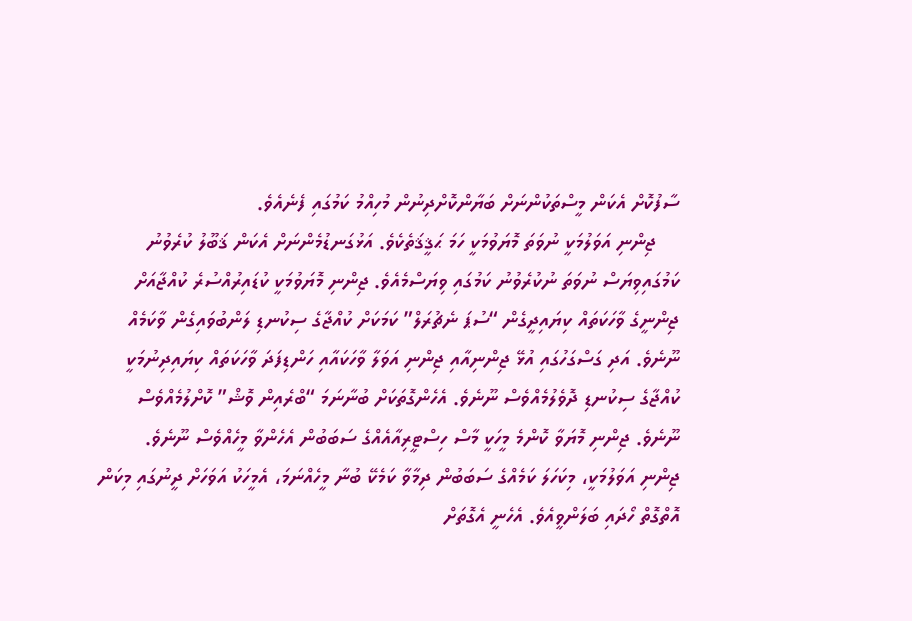ސާފުކޮށް އެކަން މީސްތަކުންނަށް ބަޔާންކޮށްދިނުން މުހިއްމު ކަމުގައި ފެނެއެވެ.
    ޖިންނި އަވަލުމަކީ ނުވަތަ މޮޔަވުމަކީ ހަމަ ޙަޤީޤަތެކެވެ. އަޅުގަނޑުމެންނަށް އެކަން ޤަބޫލު ކުރެވުނު ކަމުގައިވިޔަސް ނުވަތަ ނުކުރެވުނު ކަމުގައި ވިޔަސްމެއެވެ. ޖިންނި މޮޔަވުމަކީ ކުޑައިރުއްސުރެ ކުއްޖާއަށް ޖިންނީގެ ވާހަކަތައް ކިޔައިދީގެން “ސުޕަ ނެޗުރަލް” ކަމަކަށް ކުއްޖާގެ ސިކުނޑި ލަންބުވައިގެން ވާކަމެއް ނޫނެވެ. އަދި ގަސްގަހުގައި އުޅޭ ޖިންނިއާއި ޖިންނި އަވަލާ ވާހަކައާއި ހަންޑިފަދަ ވާހަކަތައް ކިޔައިދިނުމަކީ ކުއްޖާގެ ސިކުނޑި ދޮވެލުމެއްވެސް ނޫނެވެ. އެހެންގޮތަކަށް ބުނާނަމަ “ބްރެއިން ވޮޝް” ކޮށްލުމެއްވެސް ނޫނެވެ. ޖިންނި މޮޔަވާ ކޮންމެ މީހަކީ މާސް ހިސްޓީރިއާއެއްގެ ސަބަބުން އެހެންވާ މީހެއްވެސް ނޫނެވެ.
ޖިންނި އަވަލުމަކީ، މިކަހަލަ ކަމެއްގެ ސަބަބުން ދިމާވާ ކަމެކޭ ބުނާ މީހެއްނަމަ، އެމީހަކު އަވަހަށް ދީނުގައި މިކަން އޮތްގޮތް ހޯދައި ބަލަންވީއެވެ. އެހެނީ އެގޮތަށް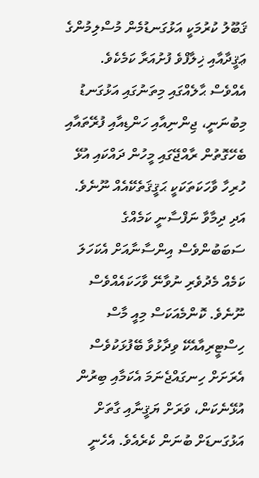ޤަބޫލު ކުރުމަކީ އަޅުގަނޑުމެން މުސްލިމުންގެ ޢަޤީދާއާއި ޚިލާފްވެ ފުށުއަރާ ކަމެކެވެ. އެއްވެސް ޙާލެއްގައި މިތަނުގައި އަޅުގަނޑު މިބުނަނީ، ޖިންނިއާއި ހަންޑިއާއި ފުރޭތައާއި ބެހޭގޮތުން ރާއްޖޭގައި މީހުން ދައްކައި އުޅޭ ހުރިހާ ވާހަކަތަކަކީ ޙަޤީޤަތެކޭއެއް ނޫނެވެ. އަދި ދިމާވާ ނަފްސާނީ ކަމެއްގެ ސަބަބުންވެސް އިންސާނާއަށް އެކަހަލަ ކަމެއް މެދުވެރި ނުވާނޭ ވާހަކައެއްވެސް ނޫނެވެ. ކޮންމެއަކަސް މިއީ މާސް ހިސްޓީރިއާއެކޭ ވިދާޅުވާ ބޭފުޅަކުވެސް އެރަށަށް ހިނގައްޖެނަމަ އެކަމާއި ބިރުން އުޅޭނެކަން، ވަރަށް ޔަޤީނާއި ގާތަށް އަޅުގަނޑަށް ބުނަން ކެރެއެވެ. އެހެނީ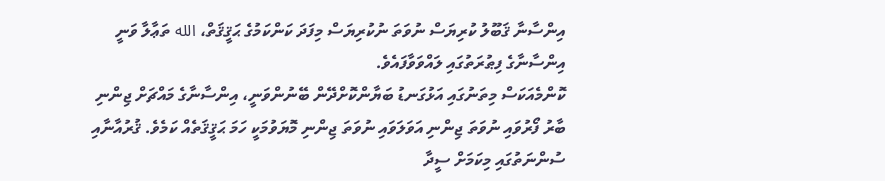އިންސާނާ ޤަބޫލު ކުރިޔަސް ނުވަތަ ނުކުރިޔަސް މިފަދަ ކަންކަމުގެ ޙަޤީޤަތް، الله ތަޢާލާ ވަނީ އިންސާނާގެ ފިޠުރަތުގައި ލައްވަވާފައެވެ.
ކޮންމެއަކަސް މިތަނުގައި އަޅުގަނޑު ބަޔާންކޮށްދޭން ބޭނުންވަނީ، އިންސާނާގެ މައްޗަށް ޖިންނި ބާރު ފޯރުވައި ނުވަތަ ޖިންނި އަވަލަވައި ނުވަތަ ޖިންނި މޮޔަވުމަކީ ހަމަ ޙަޤީޤަތެއް ކަމެވެ. ޤުރުއާނާއި ސުންނަތުގައި މިކަމަށް ސީދާ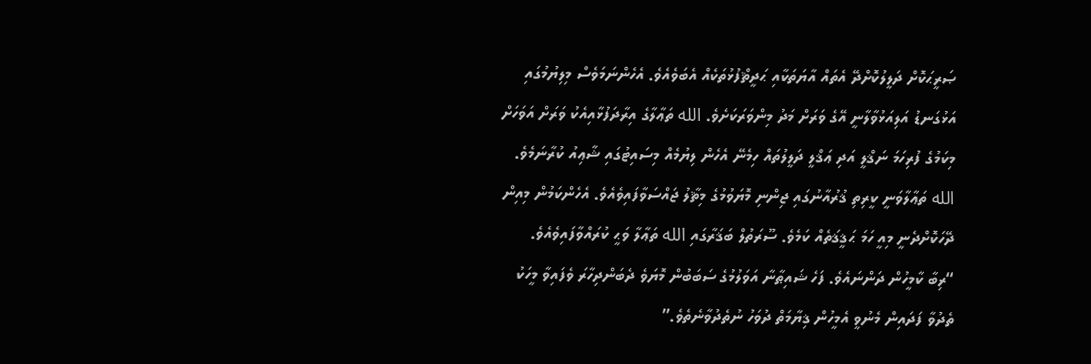ޞަރީޙަކޮށް ދަލީލުކޮށްދޭ އެތައް އާޔަތަކާއި ޙަދީޘްފުޅުތަކެއް އެބަވެއެވެ. އެހެންނަމަވެސް މިލިޔުމުގައި އަޅުގަނޑު އަލިއަޅުވާލާނީ އޭގެ ވަރަށް މަދު މިންވަރަކަށެވެ. الله ތަޢާލާގެ އިރާދަފުޅާއިއެކު ވަރަށް އަވަހަށް މިކަމުގެ ފުރިހަމަ ނަޤްލީ އަދި ޢަޤްލީ ދަލީލުތައް ހިމެނޭ އެހެން ލިޔުމެއް މިސައިޓުގައި ޝާޢިއު ކުރާނަމެވެ.
الله ތަޢާލާވަނީ ކީރިތި ޤުރުއާނުގައި ޖިންނި މޮޔަވުމުގެ މިޘާލު ޖައްސަވާފައިވެއެވެ. އެހެންކަމުން މިއިން ދޭހަކޮށްދެނީ މިއީ ހަމަ ޙަޤީޤަތެއް ކަމެވެ. ސޫރަތުލް ބަޤަރާގައި الله ތަޢާލާ ވަޙީ ކުރައްވާފައިވެއެވެ.
“ރިބާ ކާމީހުން ދަންނައެވެ. ފަހެ ޝައިޠާނާ އަވަލުމުގެ ސަބަބުން މޮޔަވެ ދެބަންދިހާރަ ވެފައިވާ މީހަކު ތެދުވާ ފަދައިން މެނުވީ އެމީހުން ޤިޔާމަތް ދުވަހު ނުތެދުވާނެތެވެ.”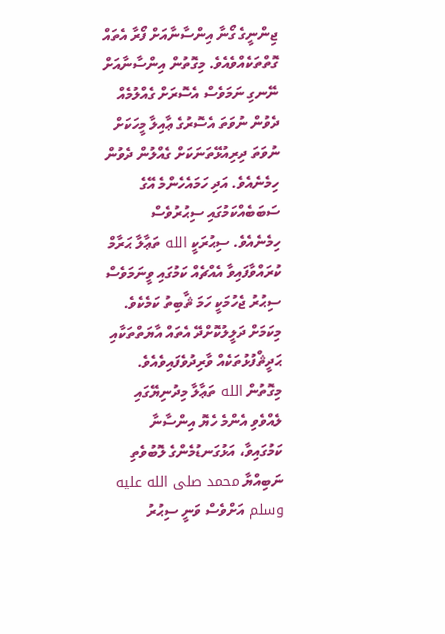ޖިންނީގެ ގޯނާ އިންސާނާއަށް ފޯރާ އެތައް ގޮތްތަކެއްވެއެވެ. މިގޮތުން އިންސާނާއަށް ނޭނގި ނަމަވެސް އެސޮރަށް ގެއްލުމެއް ދެވުން ނުވަތަ އެސޮރުގެ ޢާއިލާ މީހަކަށް ނުވަތަ ދިރިއުޅޭތަނަކަށް ގެއްލުން ދެވުން ހިމެނެއެވެ. އަދި ހަމައެހެންމެ އޭގެ ސަބަބެއްކަމުގައި ސިޙުރުވެސް ހިމެނެއެވެ. ސިޙުރަކީ الله ތަޢާލާ ޙަރާމް ކުރައްވާފައިވާ އެއްޗެއް ކަމުގައި ވީނަމަވެސް ސިޙުރު ޖެހުމަކީ ހަމަ ޘާބިތު ކަމެކެވެ. މިކަމަށް ދަލީލުކޮށްދޭ އެތައް އާޔަތްތަކާއި ޙަދީޘްފުޅުތަކެއް ވާރިދުވެފައިވެއެވެ. މިގޮތުން الله ތަޢާލާ މިދުނިޔޭގައި ލެއްވެވި އެންމެ ހެޔޮ އިންސާނާ ކަމުގައިވާ، އަޅުގަނޑުމެންގެ ލޮބުވެތި ނަބިއްޔާ محمد صلى الله عليه وسلم އަށްވެސް ވަނީ ސިޙުރު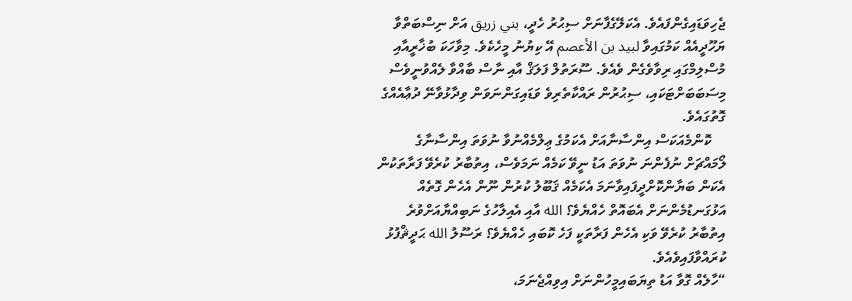ޖެހިވަޑައިގެންފައެވެ. އެކަލޭގެފާނަށް ސިޙުރު ހެދީ، بني زريق އަށް ނިސްބަތްވާ ޔަހޫދީއެއް ކަމުގައިވާ لبيد بن الأعصم އޭ ކިޔުނު މީހެކެވެ. މިވާހަކަ ބުޚާރީއާއި މުސްލިމްގައި ރިވާވެގެން ވެއެވެ. ސޫރަތުލް ފަލަޤް އާއި ނާސް ބާއްވާ ލެއްވުނީވެސް މިސަބަބަށްޓަކައި، ސިޙުރުން ރައްކާތެރިވެ ވަޑައިގަންނަވަން ވިދާޅުވާނޭ ދުޢާއެއްގެ ގޮތުގައެވެ.
    ކޮންމެއަކަސް އިންސާނާއަށް އެކަމުގެ ޢިލްމެއްނުވާ ނުވަތަ އިންސާނާގެ ލޯމައްޗަށް ނުފެންނަ ނުވަތަ އަޑު ނީވޭ ކަމެއް ނަމަވެސް، އިތުބާރު ކުރެވޭ ފަރާތަކުން އެކަން ބަޔާންކޮށްދީފައިވާނަމަ އެކަމެއް ޤަބޫލު ކުރުން ނޫން އެހެން ގޮތެއް އަޅުގަނޑުމެންނަށް އެބައޮތް ހެއްޔެވެ؟ الله އާއި އެއިލާހުގެ ނަބިއްޔާއަށްވުރެ އިތުބާރު ކުރެވޭ ވަކި އެހެން ފަރާތަކީ ފަހެ ކޮބައި ހެއްޔެވެ؟ ރަސޫލު الله ޙަދީޘްފުޅު ކުރައްވާފައިވެއެވެ.
“ހާލެއް ގޮވާ އަޑު ތިޔަބައިމީހުންނަށް އިވިއްޖެނަމަ،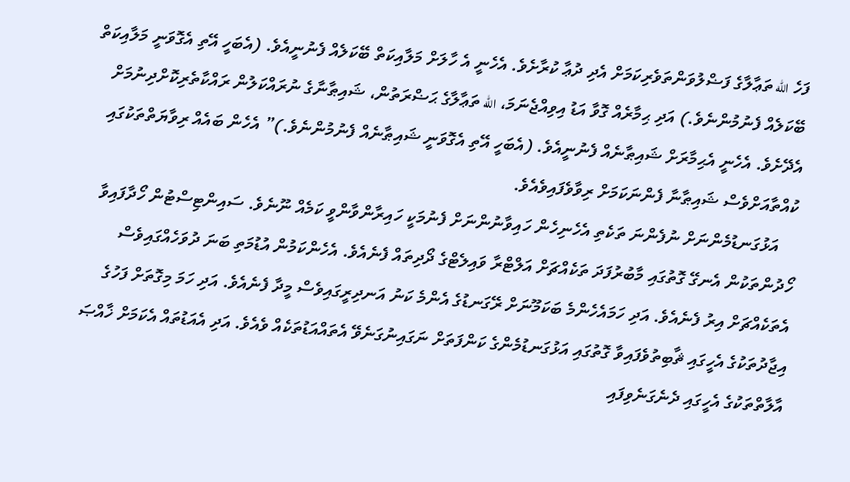ފަހެ الله ތަޢާލާގެ ފަޟްލުވަންތަވެރިކަމަށް އެދި ދުޢާ ކުރާށެވެ. އެހެނީ އެ ހާލަށް މަލާއިކަތް ބޭކަލެއް ފެނުނީއެވެ. (އެބަހީ އޭތި އެގޮވަނީ މަލާއިކަތް ބޭކަލެއް ފެނުމުންނެވެ.) އަދި ޙިމާރެއް ގޮވާ އަޑު އިވިއްޖެނަމަ، الله ތަޢާލާގެ ޙަޟްރަތުން، ޝައިޠާނާގެ ނުރައްކަލުން ރައްކާތެރިކޮށްދިނުމަށް އެދޭށެވެ. އެހެނީ އެޙިމާރަށް ޝައިޠާނެއް ފެނުނީއެވެ. (އެބަހީ އޭތި އެގޮވަނީ ޝައިޠާނެއް ފެނުމުންނެވެ.)” އެހެން ބައެއް ރިވާޔަތްތަކުގައި ކުއްތާއަށްވެސް ޝައިޠާނާ ފެންނަކަމަށް ރިވާވެފައިވެއެވެ.
    އަޅުގަނޑުމެންނަށް ނުފެންނަ ތަކެތި އެހެނިހެން ހައިވާނުންނަށް ފެނުމަކީ ހައިރާންވާންވީ ކަމެއް ނޫނެވެ. ސައިންޓިސްޓުން ހޯދާފައިވާ ހޯދުންތަކުން އެނގޭ ގޮތުގައި މާބުރުފަދަ ތަކެއްޗަށް އަލްޓްރާ ވައިލެޓްގެ ދޯދިތައް ފެނެއެވެ. އެހެންކަމުން އުޑުމަތި ބަނަ ދުވަހެއްގައިވެސް އެތަކެއްޗަށް އިރު ފެނެއެވެ. އަދި ހަމައެހެންމެ ބަކަމޫނަށް ރޭގަނޑުގެ އެންމެ ކަނު އަނދިރީގައިވެސް މީދާ ފެނެއެވެ. އަދި ހަމަ މިގޮތަށް ފަހުގެ އިޖާދުތަކުގެ އެހީގައި ޘާބިތުވެފައިވާ ގޮތުގައި އަޅުގަނޑުމެންގެ ކަންފަތަށް ނަގައިނުގަނެވޭ އެތައްއަޑުތަކެއް ވެއެވެ. އަދި އެއަޑުތައް އެކަމަށް ޚާއްޞަ އާލާތްތަކުގެ އެހީގައި ދެނެގަނެވިފައި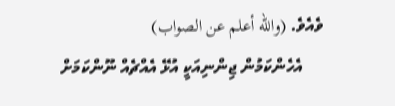ވެއެވެ. (والله أعلم عن الصواب)
     އެހެންކަމުން ޖިންނިއަކީ އުޅޭ އެއްޗެއް ނޫންކަމަށް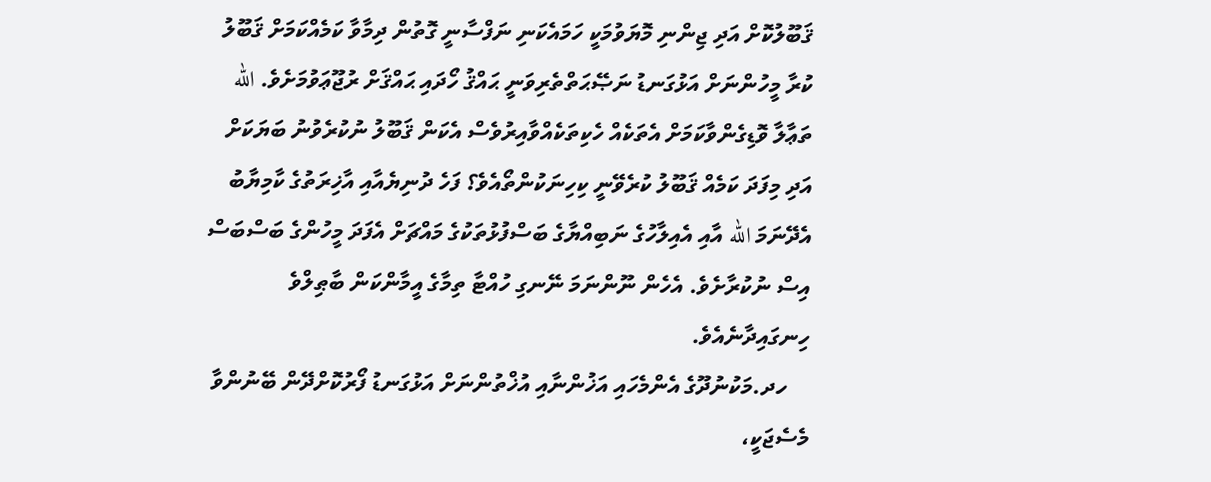ޤަބޫލުކޮށް އަދި ޖިންނި މޮޔަވުމަކީ ހަމައެކަނި ނަފްސާނީ ގޮތުން ދިމާވާ ކަމެއްކަމަށް ޤަބޫލު ކުރާ މީހުންނަށް އަޅުގަނޑު ނަޞޭޙަތްތެރިވަނީ ޙައްޤު ހޯދައި ޙައްޤަށް ރުޖޫޢަވުމަށެވެ. الله ތަޢާލާ ވޮޑިގެންވާކަމަށް އެތަކެއް ހެކިތަކެއްވާއިރުވެސް އެކަން ޤަބޫލު ނުކުރެވުނު ބަޔަކަށް އަދި މިފަދަ ކަމެއް ޤަބޫލު ކުރެވޭނީ ކިހިނަކުންތޯއެވެ؟ ފަހެ ދުނިޔެއާއި އާޚިރަތުގެ ކާމިޔާބު އެދޭނަމަ الله އާއި އެއިލާހުގެ ނަބިއްޔާގެ ބަސްފުޅުތަކުގެ މައްޗަށް އެފަދަ މީހުންގެ ބަސްބަސް އިސް ނުކުރާށެވެ. އެހެން ނޫންނަމަ ނޭނގި ހުއްޓާ ތިމާގެ އީމާންކަން ބާޠިލްވެ ހިނގައިދާނެއެވެ.
    ހދ.މަކުނުދޫގެ އެންމެހައި އަޚުންނާއި އުޚްތުންނަށް އަޅުގަނޑު ފޯރުކޮށްދޭން ބޭނުންވާ މެސެޖަކީ،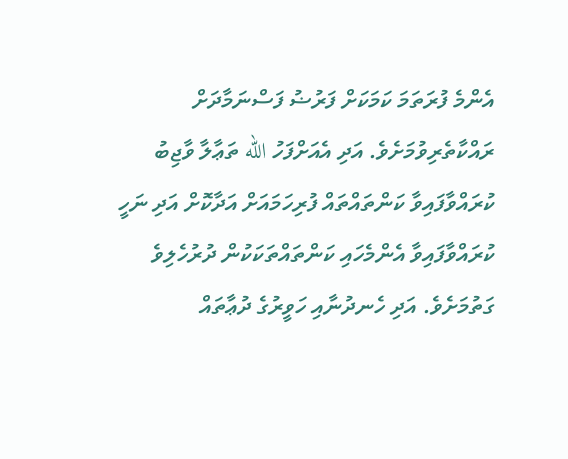އެންމެ ފުރަތަމަ ކަމަކަށް ފަރުޟު ފަސްނަމާދަށް ރައްކާތެރިވުމަށެވެ. އަދި އެއަށްފަހު الله ތަޢާލާ ވާޖިބު ކުރައްވާފައިވާ ކަންތައްތައް ފުރިހަމައަށް އަދާކޮށް އަދި ނަހީ ކުރައްވާފައިވާ އެންމެހައި ކަންތައްތަކަކުން ދުރުހެލިވެ ގަތުމަށެވެ. އަދި ހެނދުނާއި ހަވީރުގެ ދުޢާތައް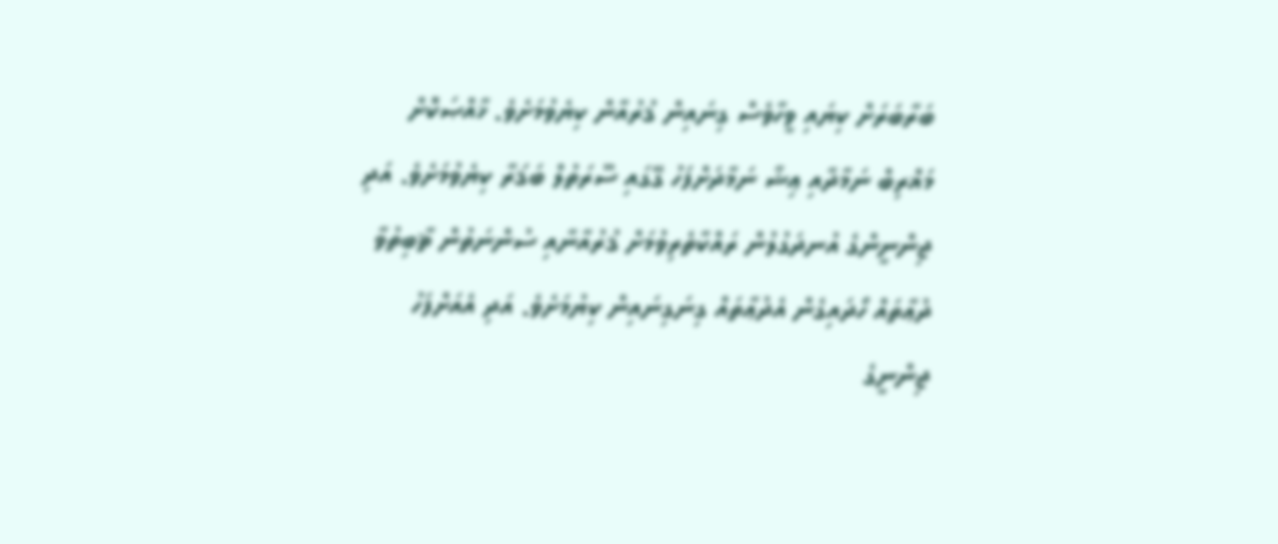ބަރާބަރަށް ކިޔައި ވީހާވެސް ގިނައިން ޤުރުއާން ކިޔެވުމަށެވެ. ޚާއްޞަކޮށް މަޣްރިބް ނަމާދާއި ޢިޝާ ނަމާދަށްފަހު ގޭގައި ސޫރަތުލް ބަޤަރާ ކިޔެވުމަށެވެ. އަދި ޖިންނީންގެ އުނދަގުލުން ރައްކާތެރިވުމަށް ޤުރުއާނާއި ސުންނަތުން ޘާބިތުވާ ދުޢާތައް ހޯދައިގެން އެދުޢާތައް ގިނަގިނައިން ކިޔުމަށެވެ. އަދި އެއަށްފަހު ޖިންނީގެ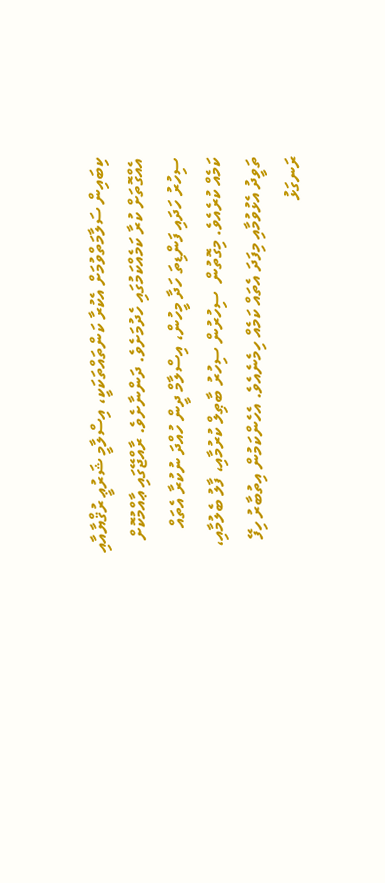ކިބައިން ސަލާމަތްވުމަށް އެކުރާ ކަންތައްތަކަކީ، އިސްލާމީ ޝަރުޢީ ރުޤްޔާއާއި އެއްގޮތަށް ކުރާ ކަމެއްކަމުގައި ހެދުމަށެވެ. ދަންނާށެވެ. ރާއްޖޭގައި ޢާއްމުކޮށް ސިހުރު ހަދައި ފަންޑިތަ ހަދާ މީހުން، އިސްލާމް ދީން ހުއްދަ ނުކުރާ އެތައް ކަމެއް ކުރެއެވެ. މިގޮތުން  ސިހުރުން ސިހުރު ބާޠިލް ކުރުމާއި، ފާލު ބެލުމާއި، ތަވީދު އެޅުވުމާއި މިފަދަ އެތައް ކަމެއް ހިމެނެއެވެ. އެހެންކަމުން އިތުބާރު ހިފޭ ރަނގަޅު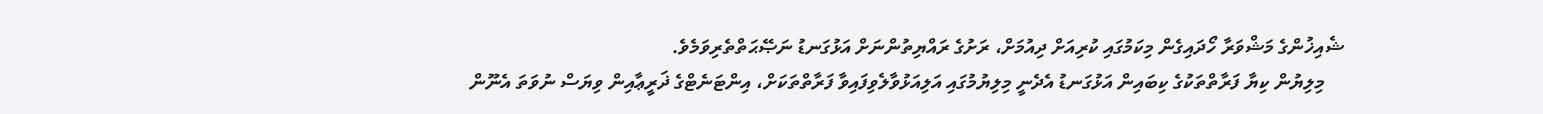ޝެއިޚުންގެ މަޝްވަރާ ހޯދައިގެން މިކަމުގައި ކުރިއަށް ދިއުމަށް، ރަށުގެ ރައްޔިތުންނަށް އަޅުގަނޑު ނަޞޭޙަތްތެރިވަމެވެ.
    މިލިޔުން ކިޔާ ފަރާތްތަކުގެ ކިބައިން އަޅުގަނޑު އެދެނީ މިލިޔުމުގައި އަލިއަޅުވާލެވިފައިވާ ފަރާތްތަކަށް، އިންޓަނެޓްގެ ޛަރީޢާއިން ވިޔަސް ނުވަތަ އެނޫން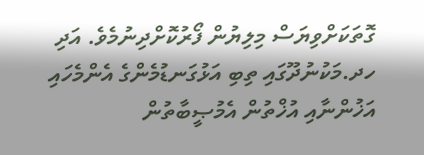ގޮތަކަށްވިޔަސް މިލިޔުން ފޯރުކޮށްދިނުމެވެ. އަދި ހދ.މަކުނުދޫގައި ތިބި އަޅުގަނޑުމެންގެ އެންމެހައި އަޚުންނާއި އުޚްތުން އެމުޞީބާތުން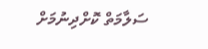ސަލާމަތް ކޮށްދިނުމަށް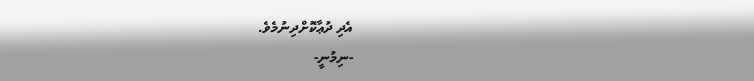އެދި ދުޢާކޮށްދިނުމެވެ.
-ނިމުނީ-